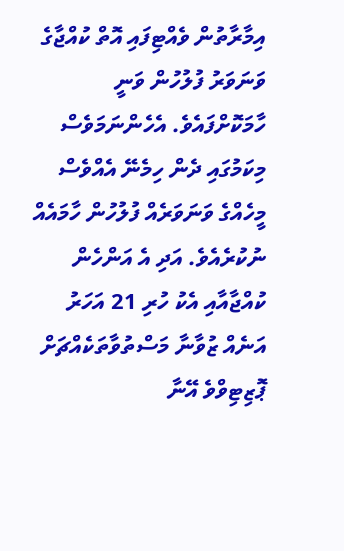އިމާރާތުން ވެއްޓިފައި އޮތް ކުއްޖާގެ ވަނަވަރު ފުލުހުން ވަނީ ހާމަކޮށްފައެވެ. އެހެންނަމަވެސް މިކަމުގައި ދެން ހިމެނޭ އެއްވެސް މީހެއްގެ ވަނަވަރެއް ފުލުހުން ހާމައެއް ނުކުރެއެވެ. އަދި އެ އަންހެން ކުއްޖާއާއި އެކު ހުރި 21 އަހަރު އަނެއް ޒުވާނާ މަސްތުވާތަކެއްޗަށް ޕޮޒިޓިވްވެ އޭނާ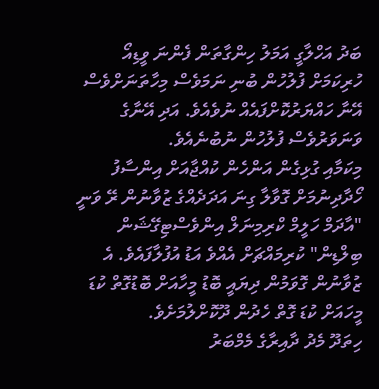ބަދު އަހްލާގީ އަމަލު ހިންގާތަން ފެންނަ ވީޑިއޯ ހުރިކަމަށް ފުލުހުން ބުނި ނަމަވެސް މިހާތަނަށްވެސް އޭނާ ހައްޔަރުކޮށްފައެއް ނުވެއެވެ. އަދި އޭނާގެ ވަނަވަރުވެސް ފުލުހުން ނުބުނެއެވެ.
މިކަމާއި ގުޅިގެން އަންހެން ކުއްޖާއަށް އިންސާފު ހޯދާދިނުމަށް ގޮވާލާ ގިނަ އަދަދެއްގެ ޒުވާނުން ރޭ ވަނީ "އާދަމް ހަލީމް ކްރިމިނަލް އިންވެސްޓިގޭޝަން ބިލްޑިން" ކުރިމައްޗަށް އެއްވެ އަޑު އުފުލާފައެވެ. އެ ޒުވާނުން ގޮވަމުން ދިޔައީ ބޮޑު މީހާއަށް ބޮޑުގޮތް ކުޑަ މީހައަށް ކުޑަ ގޮތް ހެދުން ދޫކޮށްލުމަށެވެ.
ހިތަދޫ މެދު ދާއިރާގެ މެމްބަރު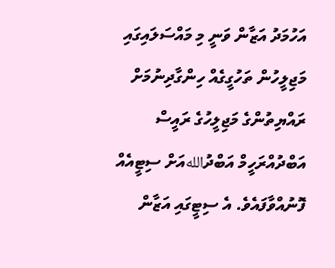އަހުމަދު އަޒާން ވަނީ މި މައްސަލައިގައި މަޖިލީހުން ތަހުގީގެއް ހިންގާދިނުމަށް ރައްޔިތުންގެ މަޖިލީހުގެ ރައީސް އަބްދުއްރަހީމް އަބްދުاللهއަށް ސިޓީއެއް ފޮނުއްވާފައެވެ. އެ ސިޓީގައި އަޒާން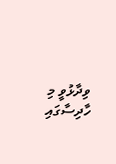ވިދާޅުވީ މި ހާދިސާގައި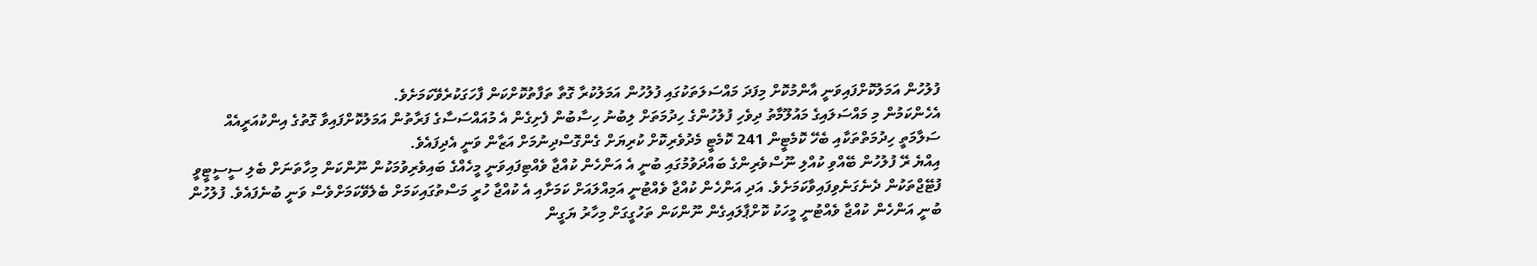ފުލުހުން އަމަލުކޮށްފައިވަނީ އާންމުކޮށް މިފަދަ މައްސަލަތަކުގައި ފުލުހުން އަމަލުކުރާ ގޮތާ ތަފާތުކޮށްކަން ފާހަގަކުރެވޭކަމަށެވެ.
އެހެންކަމުން މި މައްސަލައިގެ މައުލޫމާތު ދިވެހި ފުލުހުންގެ ހިދުމަތަށް ލިބުނު ހިސާބުން ފެށިގެން އެ މުއައްސަސާގެ ފަރާތުން އަމަލުކޮށްފައިވާ ގޮތުގެ އިންކުއަރީއެއް ސަލާމަތީ ހިދުމަތްތަކާއި ބެހޭ ކޮމެޓީން 241 ކޮމެޓީ މެދުވެރިކޮށް ކުރިޔަށް ގެންގޮސްދިނުމަށް އަޒާން ވަނީ އެދިފައެވެ.
އިއްޔެ ރޭ ފުލުހުން ބޭއްވި ކުއްލި ނޫސްވެރިންގެ ބައްދަވުމުގައި ބުނީ އެ އަންހެން ކުއްޖާ ވެއްޓިފައިވަނީ މީހެއްގެ ބައިވެރިވުމަކުން ނޫންކަން މިހާތަނަށް ބެލި ސީސީޓީވީ ފުޓޭޖްތަކުން ދެނެގަނެވިފައިވާކަމަށެވެ. އަދި އަންހެން ކުއްޖާ ވެއްޓުނީ އަމިއްލައަށް ކަމަށާއި އެ ކުއްޖާ ހުރީ މަސްތުގައިކަމަށް ބެލެވޭކަމަށްވެސް ވަނީ ބުނެފައެވެ. ފުލުހުން ބުނީ އަންހެން ކުއްޖާ ވެއްޓުނީ މީހަކު ކޮށްޕާލައިގެން ނޫންކަން ތަހުގީގަށް މިހާރު ޔަގީން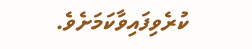ކުރެވިފައިވާކަމަށެވެ.